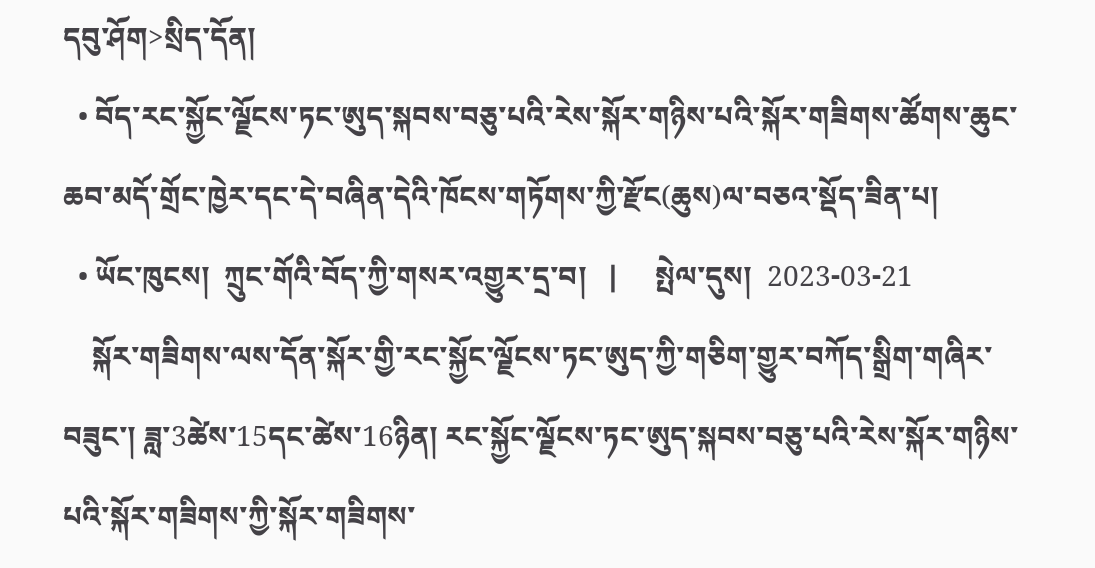དབུ་ཤོག>སྲིད་དོན།
  • བོད་རང་སྐྱོང་ལྗོངས་ཏང་ཨུད་སྐབས་བཅུ་པའི་རེས་སྐོར་གཉིས་པའི་སྐོར་གཟིགས་ཚོགས་ཆུང་ཆབ་མདོ་གྲོང་ཁྱེར་དང་དེ་བཞིན་དེའི་ཁོངས་གཏོགས་ཀྱི་རྫོང(ཆུས)ལ་བཅའ་སྡོད་ཟིན་པ།
  • ཡོང་ཁུངས།  ཀྲུང་གོའི་བོད་ཀྱི་གསར་འགྱུར་དྲ་བ།   |     སྤེལ་དུས།  2023-03-21
    སྐོར་གཟིགས་ལས་དོན་སྐོར་གྱི་རང་སྐྱོང་ལྗོངས་ཏང་ཨུད་ཀྱི་གཅིག་གྱུར་བཀོད་སྒྲིག་གཞིར་བཟུང་། ཟླ་3ཚེས་15དང་ཚེས་16ཉིན། རང་སྐྱོང་ལྗོངས་ཏང་ཨུད་སྐབས་བཅུ་པའི་རེས་སྐོར་གཉིས་པའི་སྐོར་གཟིགས་ཀྱི་སྐོར་གཟིགས་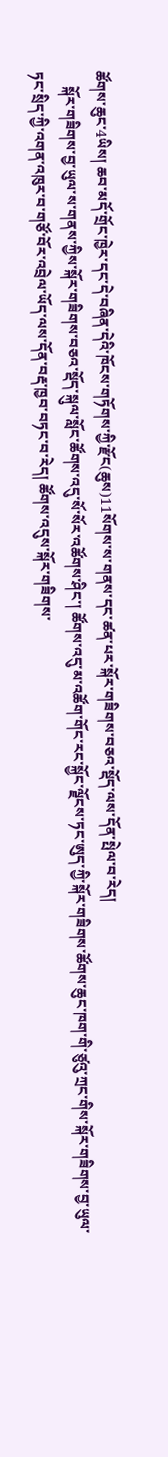ཚོགས་ཆུང་4ཡིས། ཆབ་མདོ་གྲོང་ཁྱེར་དང་དེ་བཞིན་དེའི་ཁོངས་གཏོགས་ཀྱི་རྫོང(ཆུས)11སོགས་ས་གནས་དང་ཚན་པར་སྐོར་གཟིགས་བཅའ་སྡོད་ལས་དོན་སྤེལ་བ་རེད།
    སྐོར་གཟིགས་བྱ་ཡུལ་ས་གནས་ཀྱིས་སྐོར་གཟིགས་བཅའ་སྡོད་སྐུལ་སློང་ཚོགས་འདུ་སོ་སོར་འཚོགས་ཤིང་། ཚོགས་འདུ་མ་འཚོག་གོང་རང་སྐྱོང་ལྗོངས་ཏང་ཨུད་ཀྱི་སྐོར་གཟིགས་ཚོགས་ཆུང་ཁག་གི་ཙུའུ་ཀྲང་གིས་སྐོར་གཟིགས་བྱ་ཡུལ་ཏང་སྲིད་ཀྱི་འགན་འཁུར་བ་གཙོ་བོར་འབྲེལ་ཡོད་ལས་དོན་བརྡ་ཁྱབ་བཏང་བ་རེད། ཚོགས་འདུས་སྐོར་གཟིགས་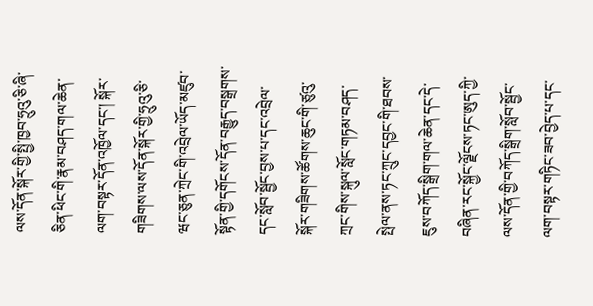ལས་དོན་སྐོར་གྱི་སྤྱི་ཁྱབ་ཧྲུའུ་ཅི་ཞི་ཅིན་ཕིང་གི་རྣམ་བཤད་གལ་ཆེན་ལག་བསྟར་དོན་འཁྱོལ་དང་། སྐོར་གཟིགས་ལས་དོན་སྐོར་གྱི་ཧྲུའུ་ཅི་ཝང་ཅུན་ཀྲེང་གི་འབྲེལ་ཡོད་མཛུབ་སྟོན་གྱི་དགོངས་དོན་བརྒྱུད་བསྒྲགས་དང་སློབ་སྦྱོང་བྱས་པ་དང་འབྲེལ་སྐོར་གཟིགས་ཚོགས་ཆུང་གི་ཙུའུ་ཀྲང་གིས་སྐུལ་སློང་གཏམ་བཤད་སྤེལ་ནས་ཏང་ཀྲུང་དབྱང་གི་ཐབས་ཇུས་བཀོད་སྒྲིག་གལ་ཆེན་དང་དེ་བཞིན་རང་སྐྱོང་ལྗོངས་ཏང་ཨུད་ཀྱི་ལས་དོན་གྱི་བཀོད་སྒྲིག་སློབ་སྦྱོང་ལག་བསྟར་གཏིང་ཟབ་བྱེད་པ་དང་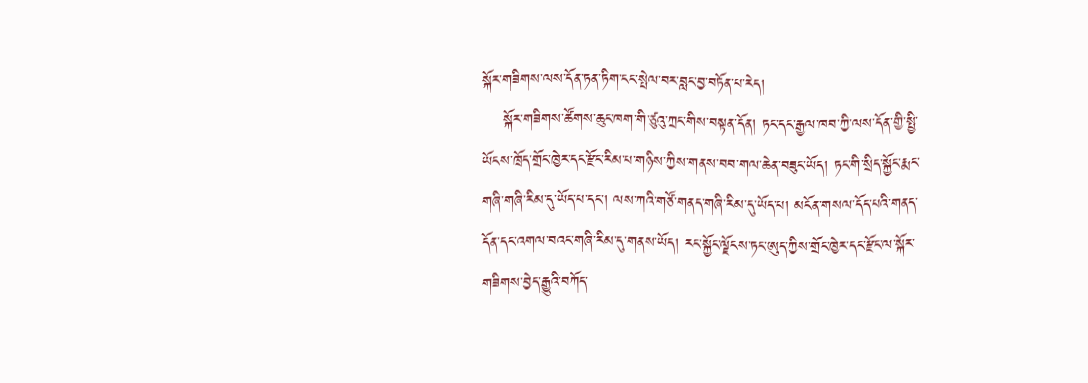སྐོར་གཟིགས་ལས་དོན་ཏན་ཏིག་ངང་སྤེལ་བར་བླང་བྱ་བཏོན་པ་རེད།
    སྐོར་གཟིགས་ཚོགས་ཆུང་ཁག་གི་ཙུའུ་ཀྲང་གིས་བསྟན་དོན། ཏང་དང་རྒྱལ་ཁབ་ཀྱི་ལས་དོན་གྱི་སྤྱི་ཡོངས་ཁྲོད་གྲོང་ཁྱེར་དང་རྫོང་རིམ་པ་གཉིས་ཀྱིས་གནས་བབ་གལ་ཆེན་བཟུང་ཡོད། ཏང་གི་སྲིད་སྐྱོང་རྨང་གཞི་གཞི་རིམ་དུ་ཡོད་པ་དང་། ལས་ཀའི་གཙོ་གནད་གཞི་རིམ་དུ་ཡོད་པ། མངོན་གསལ་དོད་པའི་གནད་དོན་དང་འགལ་བའང་གཞི་རིམ་དུ་གནས་ཡོད། རང་སྐྱོང་ལྗོངས་ཏང་ཨུད་ཀྱིས་གྲོང་ཁྱེར་དང་རྫོང་ལ་སྐོར་གཟིགས་བྱེད་རྒྱུའི་བཀོད་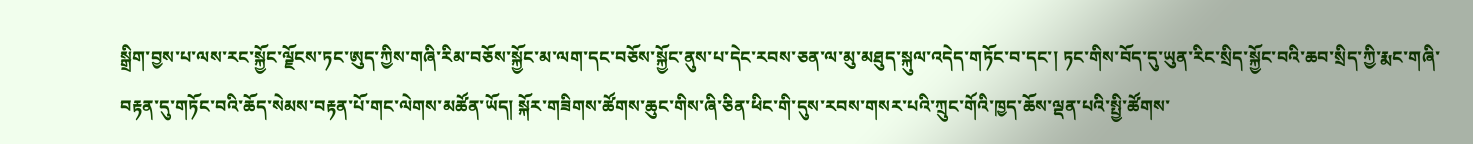སྒྲིག་བྱས་པ་ལས་རང་སྐྱོང་ལྗོངས་ཏང་ཨུད་ཀྱིས་གཞི་རིམ་བཅོས་སྐྱོང་མ་ལག་དང་བཅོས་སྐྱོང་ནུས་པ་དེང་རབས་ཅན་ལ་མུ་མཐུད་སྐུལ་འདེད་གཏོང་བ་དང་། ཏང་གིས་བོད་དུ་ཡུན་རིང་སྲིད་སྐྱོང་བའི་ཆབ་སྲིད་ཀྱི་རྨང་གཞི་བརྟན་དུ་གཏོང་བའི་ཆོད་སེམས་བརྟན་པོ་གང་ལེགས་མཚོན་ཡོད། སྐོར་གཟིགས་ཚོགས་ཆུང་གིས་ཞི་ཅིན་ཕིང་གི་དུས་རབས་གསར་པའི་ཀྲུང་གོའི་ཁྱད་ཆོས་ལྡན་པའི་སྤྱི་ཚོགས་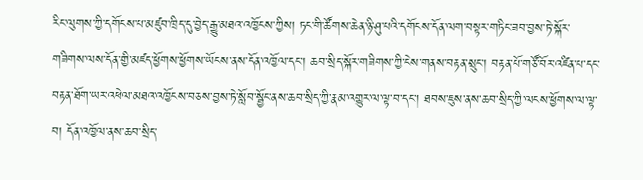རིང་ལུགས་ཀྱི་དགོངས་པ་མཛུབ་ཁྲིད་དུ་བྱེད་རྒྱུ་མཐའ་འཁྱོངས་ཀྱིས། ཏང་གི་ཚོགས་ཆེན་ཉི་ཤུ་པའི་དགོངས་དོན་ལག་བསྟར་གཏིང་ཟབ་བྱས་ཏེ་སྐོར་གཟིགས་ལས་དོན་གྱི་མཛད་ཕྱོགས་ཕྱོགས་ཡོངས་ནས་དོན་འཁྱོལ་དང་། ཆབ་སྲིད་སྐོར་གཟིགས་ཀྱི་ངེས་གནས་བརྟན་སྲུང་། བརྟན་པོ་གཙོ་བོར་འཛིན་པ་དང་བརྟན་ཐོག་ཡར་འཕེལ་མཐའ་འཁྱོངས་བཅས་བྱས་ཏེ་སློབ་སྦྱོང་ནས་ཆབ་སྲིད་ཀྱི་རྣམ་འགྱུར་ལ་ལྟ་བ་དང་། ཐབས་ཇུས་ནས་ཆབ་སྲིད་ཀྱི་ལངས་ཕྱོགས་ལ་ལྟ་བ། དོན་འཁྱོལ་ནས་ཆབ་སྲིད་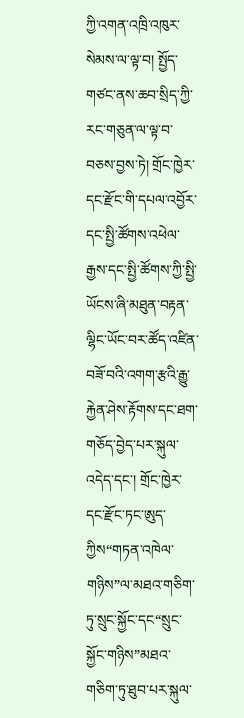ཀྱི་འགན་འཁྲི་འཁུར་སེམས་ལ་ལྟ་བ། སྤྱོད་གཙང་ནས་ཆབ་སྲིད་ཀྱི་རང་གཅུན་ལ་ལྟ་བ་བཅས་བྱས་ཏེ། གྲོང་ཁྱེར་དང་རྫོང་གི་དཔལ་འབྱོར་དང་སྤྱི་ཚོགས་འཕེལ་རྒྱས་དང་སྤྱི་ཚོགས་ཀྱི་སྤྱི་ཡོངས་ཞི་མཐུན་བརྟན་ལྷིང་ཡོང་བར་ཚོད་འཛིན་བཟོ་བའི་འགག་རྩའི་རྒྱུ་རྐྱེན་ཤེས་རྟོགས་དང་ཐག་གཅོད་བྱེད་པར་སྐུལ་འདེད་དང་། གྲོང་ཁྱེར་དང་རྫོང་ཏང་ཨུད་ཀྱིས“གཏན་འཁེལ་གཉིས”ལ་མཐའ་གཅིག་ཏུ་སྲུང་སྐྱོང་དང“སྲུང་སྐྱོང་གཉིས”མཐའ་གཅིག་ཏུ་ཐུབ་པར་སྐུལ་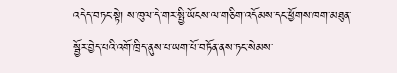འདེད་བཏང་སྟེ། ས་ཁུལ་དེ་གར་སྤྱི་ཡོངས་ལ་གཅིག་འདོམས་དང་ཕྱོགས་ཁག་མཐུན་སྦྱོར་བྱེད་པའི་འགོ་ཁྲིད་ནུས་པ་ཡག་པོ་བཏོན་ནས་ཏང་སེམས་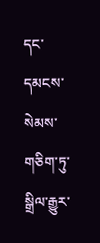དང་དམངས་སེམས་གཅིག་ཏུ་སྒྲིལ་རྒྱུར་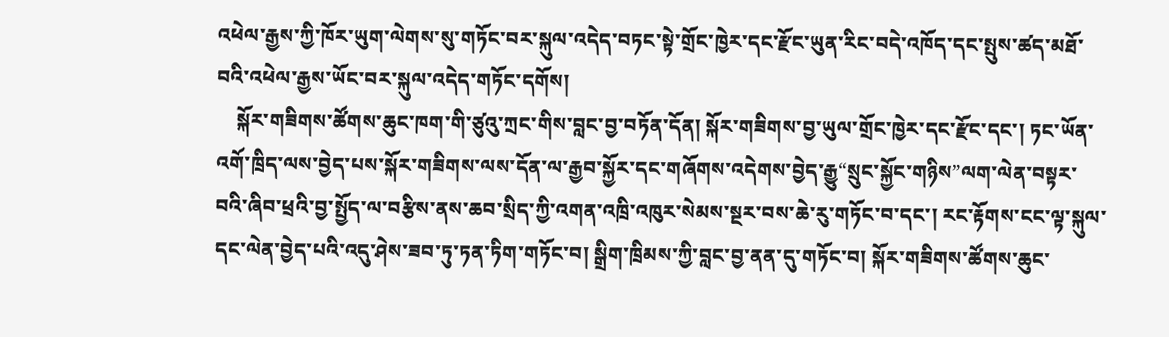འཕེལ་རྒྱས་ཀྱི་ཁོར་ཡུག་ལེགས་སུ་གཏོང་བར་སྐུལ་འདེད་བཏང་སྟེ་གྲོང་ཁྱེར་དང་རྫོང་ཡུན་རིང་བདེ་འཁོད་དང་སྤུས་ཚད་མཐོ་བའི་འཕེལ་རྒྱས་ཡོང་བར་སྐུལ་འདེད་གཏོང་དགོས།
    སྐོར་གཟིགས་ཚོགས་ཆུང་ཁག་གི་ཙུའུ་ཀྲང་གིས་བླང་བྱ་བཏོན་དོན། སྐོར་གཟིགས་བྱ་ཡུལ་གྲོང་ཁྱེར་དང་རྫོང་དང་། ཏང་ཡོན་འགོ་ཁྲིད་ལས་བྱེད་པས་སྐོར་གཟིགས་ལས་དོན་ལ་རྒྱབ་སྐྱོར་དང་གཞོགས་འདེགས་བྱེད་རྒྱུ“སྲུང་སྐྱོང་གཉིས”ལག་ལེན་བསྟར་བའི་ཞིབ་ཕྲའི་བྱ་སྤྱོད་ལ་བརྩིས་ནས་ཆབ་སྲིད་ཀྱི་འགན་འཁྲི་འཁུར་སེམས་སྔར་བས་ཆེ་རུ་གཏོང་བ་དང་། རང་རྟོགས་ངང་ལྟ་སྐུལ་དང་ལེན་བྱེད་པའི་འདུ་ཤེས་ཟབ་ཏུ་ཏན་ཏིག་གཏོང་བ། སྒྲིག་ཁྲིམས་ཀྱི་བླང་བྱ་ནན་དུ་གཏོང་བ། སྐོར་གཟིགས་ཚོགས་ཆུང་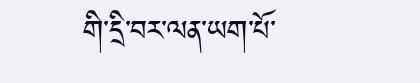གི་དྲི་བར་ལན་ཡག་པོ་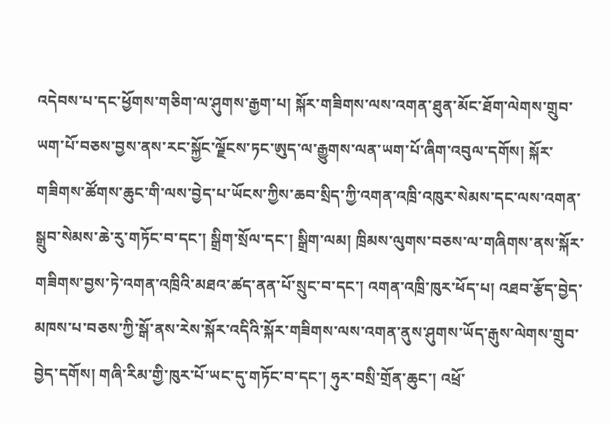འདེབས་པ་དང་ཕྱོགས་གཅིག་ལ་ཤུགས་རྒྱག་པ། སྐོར་གཟིགས་ལས་འགན་ཐུན་མོང་ཐོག་ལེགས་གྲུབ་ཡག་པོ་བཅས་བྱས་ནས་རང་སྐྱོང་ལྗོངས་ཏང་ཨུད་ལ་རྒྱུགས་ལན་ཡག་པོ་ཞིག་འབུལ་དགོས། སྐོར་གཟིགས་ཚོགས་ཆུང་གི་ལས་བྱེད་པ་ཡོངས་ཀྱིས་ཆབ་སྲིད་ཀྱི་འགན་འཁྲི་འཁུར་སེམས་དང་ལས་འགན་སྒྲུབ་སེམས་ཆེ་རུ་གཏོང་བ་དང་། སྒྲིག་སྲོལ་དང་། སྒྲིག་ལམ། ཁྲིམས་ལུགས་བཅས་ལ་གཞིགས་ནས་སྐོར་གཟིགས་བྱས་ཏེ་འགན་འཁྲིའི་མཐའ་ཚད་ནན་པོ་སྲུང་བ་དང་། འགན་འཁྲི་ཁུར་ཕོད་པ། འཐབ་རྩོད་བྱེད་མཁས་པ་བཅས་ཀྱི་སྒོ་ནས་རེས་སྐོར་འདིའི་སྐོར་གཟིགས་ལས་འགན་ནུས་ཤུགས་ཡོད་རྒུས་ལེགས་གྲུབ་བྱེད་དགོས། གཞི་རིམ་གྱི་ཁུར་པོ་ཡང་དུ་གཏོང་བ་དང་། ཧུར་བསྲི་གྲོན་ཆུང་། འཕྲོ་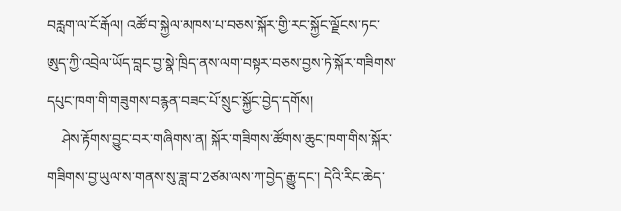བརླག་ལ་ངོ་རྒོལ། འཚོ་བ་སྐྱེལ་མཁས་པ་བཅས་སྐོར་གྱི་རང་སྐྱོང་ལྗོངས་ཏང་ཨུད་ཀྱི་འབྲེལ་ཡོད་བླང་བྱ་སྣེ་ཁྲིད་ནས་ལག་བསྟར་བཅས་བྱས་ཏེ་སྐོར་གཟིགས་དཔུང་ཁག་གི་གཟུགས་བརྙན་བཟང་པོ་སྲུང་སྐྱོང་བྱེད་དགོས།
    ཤེས་རྟོགས་བྱུང་བར་གཞིགས་ན། སྐོར་གཟིགས་ཚོགས་ཆུང་ཁག་གིས་སྐོར་གཟིགས་བྱ་ཡུལ་ས་གནས་སུ་ཟླ་བ་2ཙམ་ལས་ཀ་བྱེད་རྒྱུ་དང་། དེའི་རིང་ཆེད་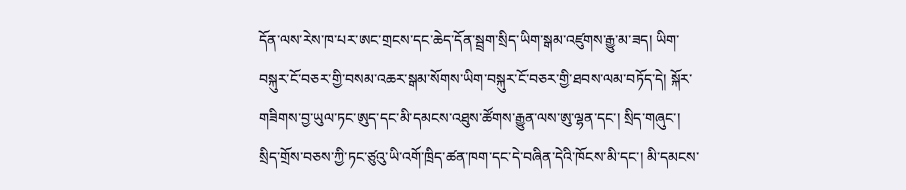དོན་ལས་རེས་ཁ་པར་ཨང་གྲངས་དང་ཆེད་དོན་སྦྲག་སྲིད་ཡིག་སྒམ་འཛུགས་རྒྱུ་མ་ཟད། ཡིག་བསྐུར་ངོ་བཅར་གྱི་བསམ་འཆར་སྒམ་སོགས་ཡིག་བསྐུར་ངོ་བཅར་གྱི་ཐབས་ལམ་བཏོད་དེ། སྐོར་གཟིགས་བྱ་ཡུལ་ཏང་ཨུད་དང་མི་དམངས་འཐུས་ཚོགས་རྒྱུན་ལས་ཨུ་ལྷན་དང་། སྲིད་གཞུང་། སྲིད་གྲོས་བཅས་ཀྱི་ཏང་ཙུའུ་ཡི་འགོ་ཁྲིད་ཚན་ཁག་དང་དེ་བཞིན་དེའི་ཁོངས་མི་དང་། མི་དམངས་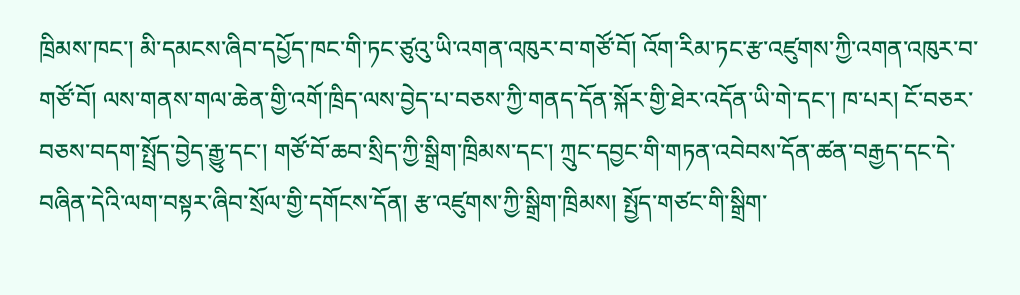ཁྲིམས་ཁང་། མི་དམངས་ཞིབ་དཔྱོད་ཁང་གི་ཏང་ཙུའུ་ཡི་འགན་འཁུར་བ་གཙོ་བོ། འོག་རིམ་ཏང་རྩ་འཛུགས་ཀྱི་འགན་འཁུར་བ་གཙོ་བོ། ལས་གནས་གལ་ཆེན་གྱི་འགོ་ཁྲིད་ལས་བྱེད་པ་བཅས་ཀྱི་གནད་དོན་སྐོར་གྱི་ཐེར་འདོན་ཡི་གེ་དང་། ཁ་པར། ངོ་བཅར་བཅས་བདག་སྤྲོད་བྱེད་རྒྱུ་དང་། གཙོ་བོ་ཆབ་སྲིད་ཀྱི་སྒྲིག་ཁྲིམས་དང་། ཀྲུང་དབྱང་གི་གཏན་འབེབས་དོན་ཚན་བརྒྱད་དང་དེ་བཞིན་དེའི་ལག་བསྟར་ཞིབ་སྲོལ་གྱི་དགོངས་དོན། རྩ་འཛུགས་ཀྱི་སྒྲིག་ཁྲིམས། སྤྱོད་གཙང་གི་སྒྲིག་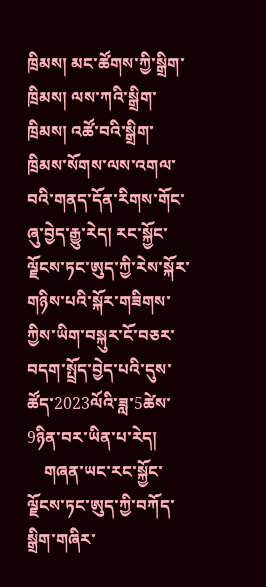ཁྲིམས། མང་ཚོགས་ཀྱི་སྒྲིག་ཁྲིམས། ལས་ཀའི་སྒྲིག་ཁྲིམས། འཚོ་བའི་སྒྲིག་ཁྲིམས་སོགས་ལས་འགལ་བའི་གནད་དོན་རིགས་གོང་ཞུ་བྱེད་རྒྱུ་རེད། རང་སྐྱོང་ལྗོངས་ཏང་ཨུད་ཀྱི་རེས་སྐོར་གཉིས་པའི་སྐོར་གཟིགས་ཀྱིས་ཡིག་བསྐུར་ངོ་བཅར་བདག་སྤྲོད་བྱེད་པའི་དུས་ཚོད་2023ལོའི་ཟླ་5ཚེས་9ཉིན་བར་ཡིན་པ་རེད།
    གཞན་ཡང་རང་སྐྱོང་ལྗོངས་ཏང་ཨུད་ཀྱི་བཀོད་སྒྲིག་གཞིར་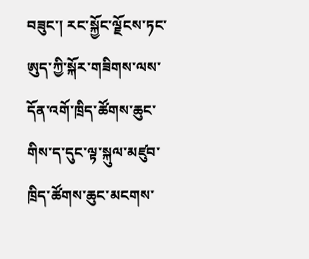བཟུང་། རང་སྐྱོང་ལྗོངས་ཏང་ཨུད་ཀྱི་སྐོར་གཟིགས་ལས་དོན་འགོ་ཁྲིད་ཚོགས་ཆུང་གིས་ད་དུང་ལྟ་སྐུལ་མཛུབ་ཁྲིད་ཚོགས་ཆུང་མངགས་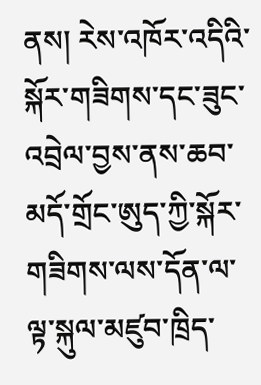ནས། རེས་འཁོར་འདིའི་སྐོར་གཟིགས་དང་ཟུང་འབྲེལ་བྱས་ནས་ཆབ་མདོ་གྲོང་ཨུད་ཀྱི་སྐོར་གཟིགས་ལས་དོན་ལ་ལྟ་སྐུལ་མཛུབ་ཁྲིད་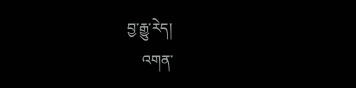བྱ་རྒྱུ་རེད།
    འགན་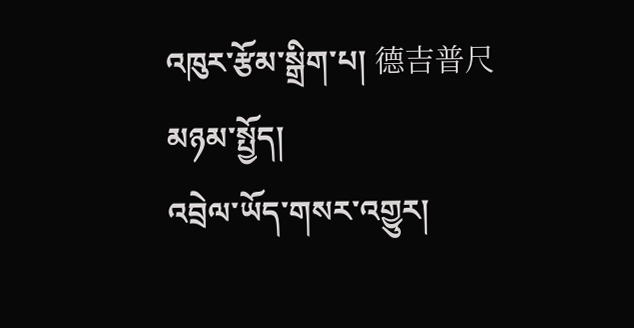འཁུར་རྩོམ་སྒྲིག་པ། 德吉普尺
མཉམ་སྤྱོད།
འབྲེལ་ཡོད་གསར་འགྱུར།